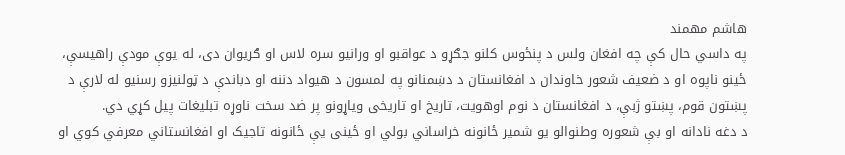هاشم مهمند
په داسي حال کې چه افغان ولس د پنځوس کلنو جګړو د عواقبو او ورانیو سره لاس او ګریوان دی، له یوې مودې راهیسې، ځینو ناپوه او د ضعیف شعور خاوندان د افغانستان د دښمنانو په لمسون د هیواد دننه او دباندې د ټولنیزو رسنیو له لارې د پښتون قوم، پښتو ژبې، د افغانستان د نوم اوهویت، تاریخ او تاریخی ویاړونو پر ضد سخت ناوړه تبلیغات پیل کړي دي.
د دغه نادانه او بې شعوره وطنوالو یو شمیر ځانونه خراساني بولي او ځینی یې ځانونه تاجیک او افغانستاني معرفي کوي او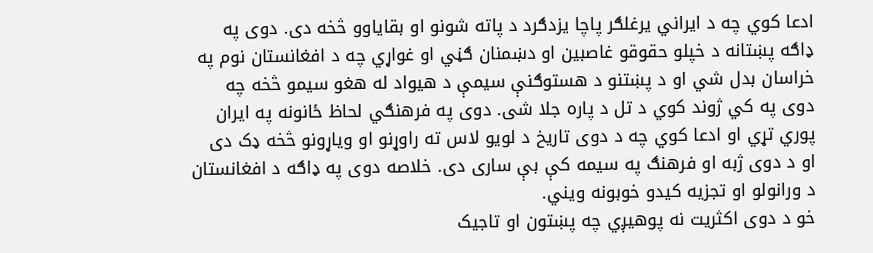ادعا کوي چه د ایراني یرغلګر پاچا یزدګرد د پاته شونو او بقایاوو څخه دی. دوی په ډاګه پښتانه د خپلو حقوقو غاصبین او دښمنان ګڼي او غواړي چه د افغانستان نوم په خراسان بدل شي او د پښتنو د هستوګنې سیمې د هیواد له هغو سیمو څخه چه دوی په کي ژوند کوي د تل د پاره جلا شی. دوی په فرهنګي لحاظ ځانونه په ایران پوري تړي او ادعا کوي چه د دوی تاریخ د لویو لاس ته راوړنو او ویاړونو څخه ډک دی او د دوی ژبه او فرهنګ په سیمه کې بې ساری دی. خلاصه دوی په ډاګه د افغانستان د ورانولو او تجزیه کیدو خوبونه ویني.
خو د دوی اکثریت نه پوهیږي چه پښتون او تاجیک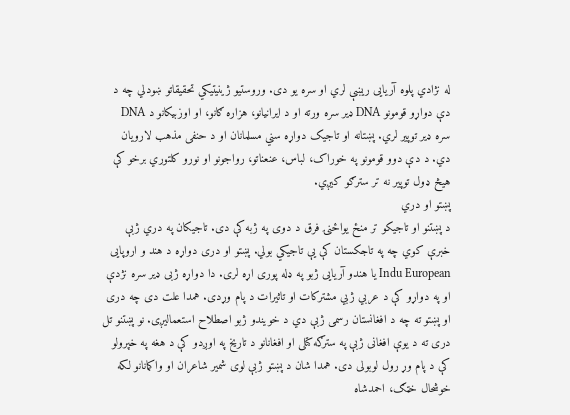له نژادي پلوه آریایی ریښې لري او سره یو دی. وروستیو ژینیتیکي تحقیقاتو ښودلي چه د دې دواړو قومونو DNA ډیر سره ورته او د ایرانیانو، هزاره ګانو، او اوزبیکانو د DNA سره ډیر توپیر لري. پښتانه او تاجیک دواړه سني مسلمانان او د حنفی مذهب لارویان دي. د دې دوو قومونو په خوراک، لباس، عنعناتو، رواجونو او نورو کلتوري برخو کې هیڅ ډول توپیر نه تر سترګو کیږي.
پښتو او دري
د پښتنو او تاجیکو تر منځ یواځنۍ فرق د دوی په ژبه کې دی. تاجیکان په دري ژبې خبرې کوي چه په تاجکستان کې یې تاجیکي بولي. پښتو او دری دواړه د هند و اروپایی Indu European یا هندو آریایی ژبو په ډله پوری اړه لری. دا دواړه ژبی ډیر سره نژدې او په دواړو کې د عربي ژبي مشترکات او تاثیرات د پام وړدی. همدا علت دی چه دری او پښتو ته چه د افغانستان رسمی ژبې دي د خویندو ژبو اصطلاح استعمالیږی. نو پښتنو تل دری ته د یوې افغانی ژبې په سترګه کتلی او افغانانو د تاریخ په اوږدو کې د هغه په خپرولو کې د پام وړ رول لوبولی دی. همدا شان د پښتو ژبې لوی شمیر شاعران او واکمانانو لکه خوشحال خټګ، احمدشاه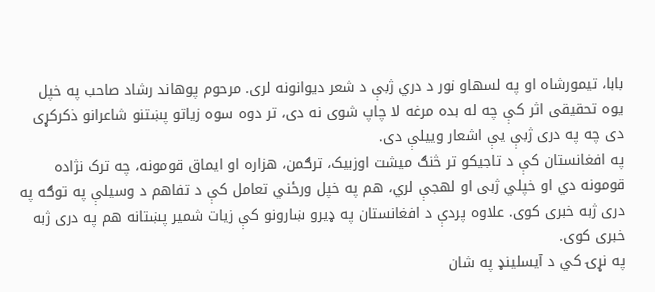بابا، تیمورشاه او په لسهاو نور د دري ژبې د شعر دیوانونه لری. مرحوم پوهاند رشاد صاحب په خپل یوه تحقیقی اثر کې چه له بده مرغه لا چاپ شوی نه دی، تر دوه سوه زیاتو پښتنو شاعرانو ذکرکړی دی چه په دری ژبې یې اشعار وییلې دی.
په افغانستان کې د تاجیکو تر څنګ میشت اوزبیک، ترګمن، هزاره او ایماق قومونه، چه ترک نژاده قومونه دي او خپلي ژبی او لهجې لري، هم په خپل ورځني تعامل کې د تفاهم د وسیلې په توګه په دری ژبه خبری کوی. علاوه پردې د افغانستان په ډیرو ښارونو کې زیات شمیر پښتانه هم په دری ژبه خبری کوی.
په نړۍ کي د آیسلینډ په شان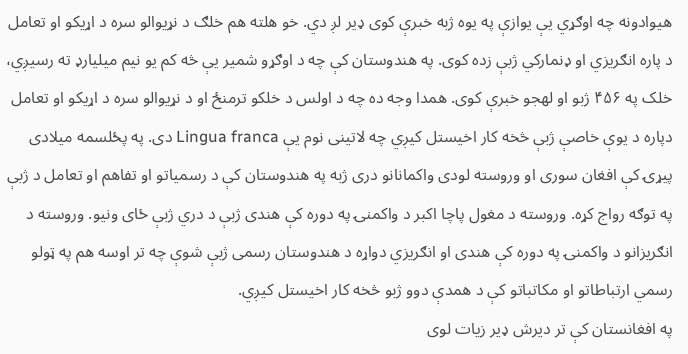هیوادونه چه اوګړي یې یوازې په یوه ژبه خبرې کوی ډیر لږ دي. خو هلته هم خلګ د نړیوالو سره د اړیکو او تعامل د پاره انګریزي او ډنمارکي ژبې زده کوی. په هندوستان کې چه د اوګړو شمیر یې څه کم یو نیم میلیارډ ته رسیږي، خلک په ۴۵۶ ژبو او لهجو خبرې کوی. همدا وجه ده چه د اولس د خلکو ترمنځ او د نړیوالو سره د اړیکو او تعامل دپاره د یوې خاصې ژبې څخه کار اخیستل کیږي چه لاتینی نوم یې Lingua franca دی. په پځلسمه میلادی پیړۍ کې افغان سوری او وروسته لودی واکمانانو دری ژبه په هندوستان کې د رسمیاتو او تفاهم او تعامل د ژبې په توګه رواج کړه. وروسته د مغول پاچا اکبر د واکمنۍ په دوره کې هندی ژبې د دري ژبې ځای ونیو. وروسته د انګریزانو د واکمنۍ په دوره کې هندی او انګریزي دواړه د هندوستان رسمی ژبې شوې چه تر اوسه هم په ټولو رسمي ارتباطاتو او مکاتباتو کې د همدې دوو ژبو څخه کار اخیستل کیږي.
په افغانستان کې تر دیرش ډیر زیات لوی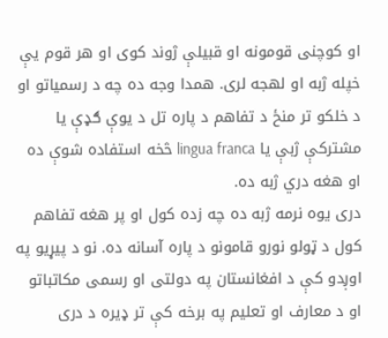او کوچنی قومونه او قبیلې ژوند کوی او هر قوم یې خپله ژبه او لهجه لری. همدا وجه ده چه د رسمیاتو او د خلکو تر منځ د تفاهم د پاره تل د یوې ګډې یا مشترکې ژبې یا lingua franca څخه استفاده شوې ده او هغه دري ژبه ده.
دری یوه نرمه ژبه ده چه زده کول او پر هغه تفاهم کول د ټولو نورو قامونو د پاره آسانه ده. نو د پیړیو په اوږدو کې د افغانستان په دولتی او رسمی مکاتباتو او د معارف او تعلیم په برخه کې تر ډیره د دری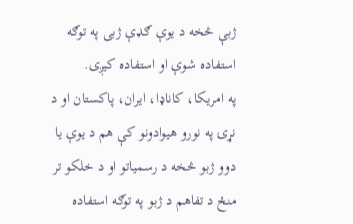ژبې څخه د یوې ګډې ژبی په توګه استفاده شوې او استفاده کیږی.
په امریکا، کاناډا، ایران، پاکستان او د نړۍ په نورو هیوادونو کې هم د یوې یا دوو ژبو څخه د رسمیاتو او د خلکو تر منځ د تفاهم د ژبو په توګه استفاده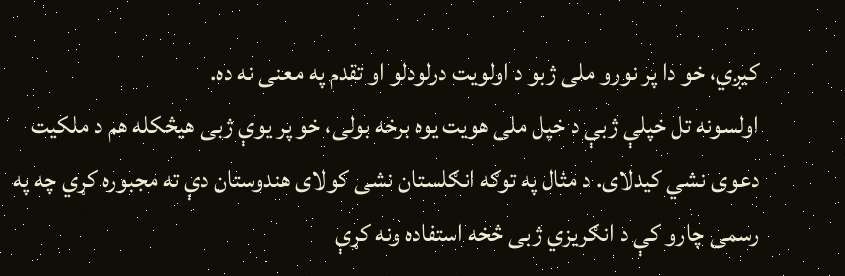کیږي، خو دا پر نورو ملی ژبو د اولویت درلودلو او تقدم په معنی نه ده.
اولسونه تل خپلې ژبې د خپل ملی هویت یوه برخه بولی، خو پر یوې ژبی هیڅکله هم د ملکیت دعوی نشي کیدلای. د مثال په توګه انګلستان نشی کولای هندوستان دې ته مجبوره کړي چه په رسمی چارو کې د انګریزي ژبی څخه استفاده ونه کړې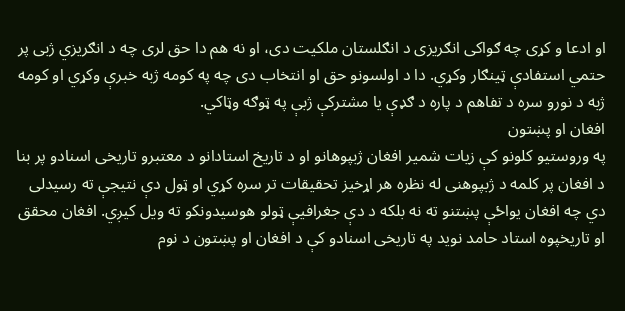او ادعا و کړی چه ګواکی انګریزی د انګلستان ملکیت دی، او نه هم دا حق لری چه د انګریزي ژبی پر حتمي استفادې ټینګار وکړي. دا د اولسونو حق او انتخاب دی چه په کومه ژبه خبرې وکړي او کومه ژبه د نورو سره د تفاهم د پاره د ګډې یا مشترکې ژبې په ټوګه وټاکي.
افغان او پښتون
په وروستیو کلونو کې زیات شمیر افغان ژبپوهانو او د تاریخ استادانو د معتبرو تاریخی اسنادو پر بنا د افغان پر کلمه د ژبپوهنی له نظره هر اړخیز تحقیقات تر سره کړي او ټول دې نتیجې ته رسیدلی دي چه افغان یواځې پښتنو ته نه بلکه د دې جغرافیې ټولو هوسیدونکو ته ویل کیږي. افغان محقق او تاریخپوه استاد حامد نوید په تاریخی اسنادو کې د افغان او پښتون د نوم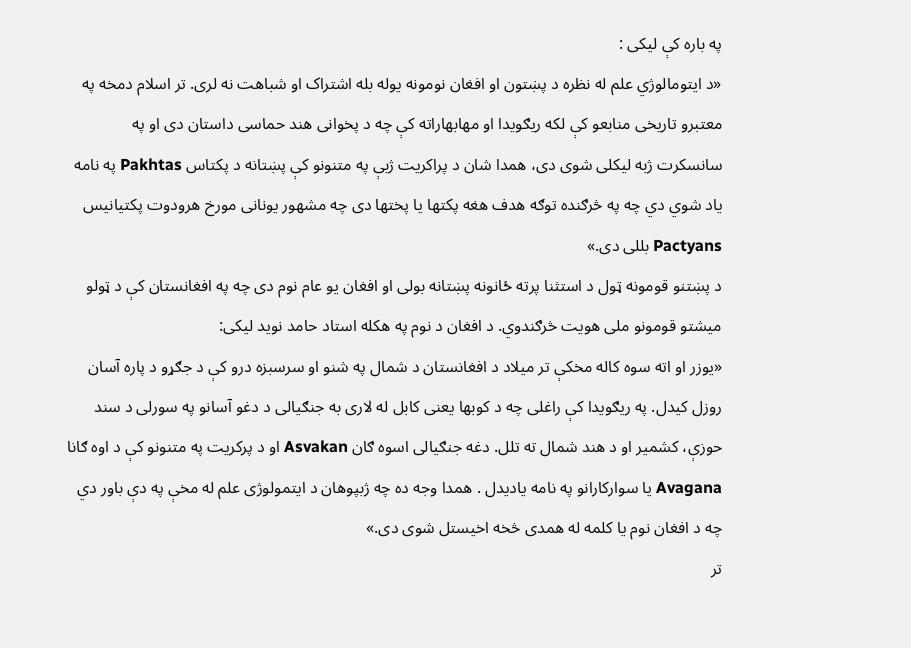په باره کې لیکی :
«د ایتومالوژي علم له نظره د پښتون او افغان نومونه یوله بله اشتراک او شباهت نه لری. تر اسلام دمخه په معتبرو تاریخی منابعو کې لکه ریګویدا او مهابهاراته کې چه د پخوانی هند حماسی داستان دی او په سانسکرت ژبه لیکلی شوی دی، همدا شان د پراکریت ژبې په متنونو کې پښتانه د پکتاس Pakhtas په نامه یاد شوي دي چه په څرګنده توګه هدف هغه پکتها یا پختها دی چه مشهور یونانی مورخ هرودوت پکتیانیس Pactyans بللی دی.»
د پښتنو قومونه ټول د استثنا پرته ځانونه پښتانه بولی او افغان یو عام نوم دی چه په افغانستان کې د ټولو میشتو قومونو ملی هویت څرګندوي. د افغان د نوم په هکله استاد حامد نوید لیکی:
«یوزر او اته سوه کاله مخکې تر میلاد د افغانستان د شمال په شنو او سرسبزه درو کې د جګړو د پاره آسان روزل کیدل. په ریګویدا کې راغلی چه د کوبها یعنی کابل له لاری به جنګیالی د دغو آسانو په سورلی د سند حوزې، کشمیر او د هند شمال ته تلل. دغه جنګیالی اسوه ګان Asvakan او د پرکریت په متنونو کې د اوه ګانا Avagana يا سوارکارانو په نامه یادیدل . همدا وجه ده چه ژبپوهان د ایتمولوژی علم له مخې په دې باور دي چه د افغان نوم یا کلمه له همدی څخه اخیستل شوی دی.»
تر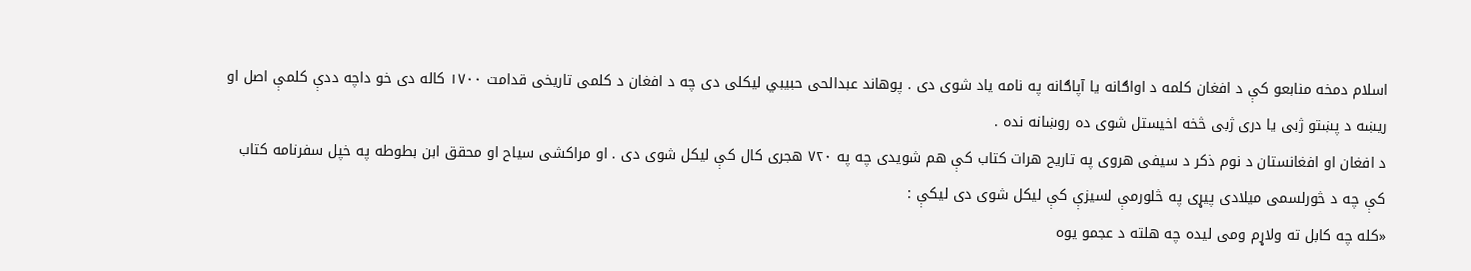اسلام دمخه منابعو کې د افغان کلمه د اواګانه یا آپاګانه په نامه یاد شوی دی . پوهاند عبدالحی حبیبي لیکلی دی چه د افغان د کلمی تاریخی قدامت ۱۷۰۰ کاله دی خو داچه ددې کلمې اصل او ریښه د پښتو ژبی یا دری ژبی څخه اخیستل شوی ده روښانه نده .
د افغان او افغانستان د نوم ذکر د سیفی هروی په تاریح هرات کتاب کې هم شویدی چه په ۷۲۰ هجری کال کې لیکل شوی دی . او مراکشی سیاح او محقق ابن بطوطه په خپل سفرنامه کتاب کې چه د څورلسمی میلادی پیړی په څلورمې لسیزې کې لیکل شوی دی لیکې :
«کله چه کابل ته ولاړم ومی لیده چه هلته د عجمو یوه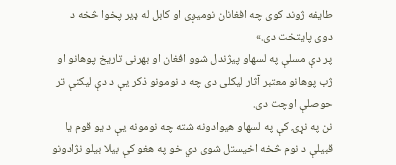طایفه ژوند کوی چه افغانان نومیږی او کابل له ډیر پخوا څخه د دوی پایتخت دی.»
پر دې مسلې په لسهاو پیژندل شوو افغان او بهرنی تاریخ پوهانو او ژب پوهانو معتبر آثار لیکلی دی چه د نومونو ذکر یې د دې لیکنې تر حوصلې اوچت دی.
نن په نړۍ کې په لسهاو هیوادونه شته چه نومونه یې د یو قوم یا قبیلې د نوم څخه اخیستل شوی دي خو په هغو کې بیلا بیلو نژادونو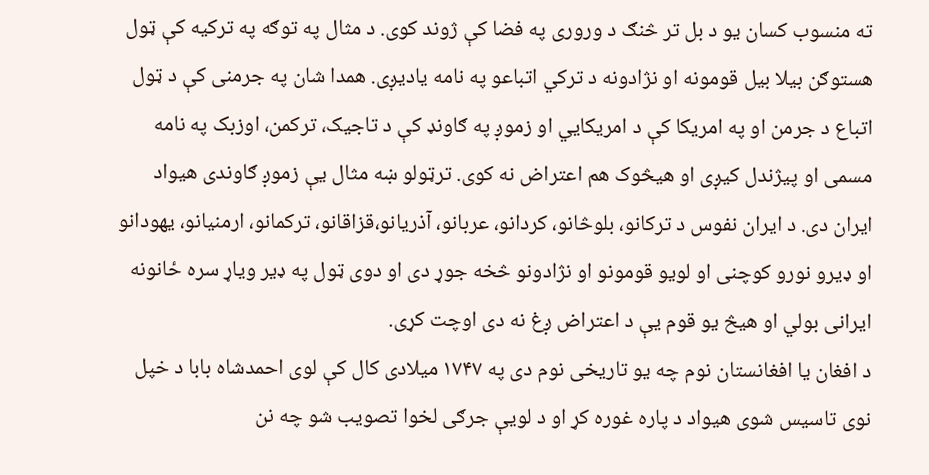ته منسوب کسان یو د بل تر څنګ د وروری په فضا کې ژوند کوی. د مثال په توګه په ترکیه کې ټول هستوګن بیلا بیل قومونه او نژادونه د ترکي اتباعو په نامه یادیږی. همدا شان په جرمنی کې د ټول اتباع د جرمن او په امریکا کې د امریکایي او زموږ په ګاونډ کې د تاجیک، ترکمن، اوزبک په نامه مسمی او پیژندل کیږی او هیڅوک هم اعتراض نه کوی. ترټولو ښه مثال یې زموږ ګاوندی هیواد ایران دی. د ایران نفوس د ترکانو، بلوڅانو، کردانو، عربانو، آذریانو،قزاقانو، ترکمانو، ارمنیانو، یهودانو او ډیرو نورو کوچنی او لویو قومونو او نژادونو څخه جوړ دی او دوی ټول په ډیر ویاړ سره ځانونه ایرانی بولي او هیڅ یو قوم یې د اعتراض ږغ نه دی اوچت کړی.
د افغان یا افغانستان نوم چه یو تاریخی نوم دی په ۱۷۴۷ میلادی کال کې لوی احمدشاه بابا د خپل نوی تاسیس شوی هیواد د پاره غوره کړ او د لویې جرګی لخوا تصویب شو چه نن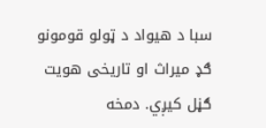سبا د هیواد د ټولو قومونو ګډ میراث او تاریخی هویت ګڼل کیږي. دمخه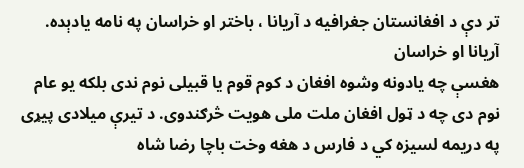تر دې د افغانستان جغرافیه د آریانا ، باختر او خراسان په نامه یادېده.
آریانا او خراسان
هغسې چه یادونه وشوه افغان د کوم قوم یا قبیلی نوم ندی بلکه یو عام نوم دی چه د ټول افغان ملت ملی هویت څرګندوی. د تیرې میلادی پیړی په دریمه لسیزه کي د فارس د هغه وخت باچا رضا شاه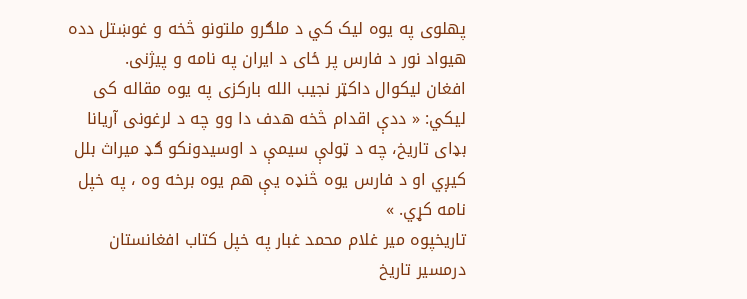پهلوی په یوه لیک کي د ملګرو ملتونو څخه و غوښتل دده هیواد نور د فارس پر ځای د ایران په نامه و پیژنی.
افغان لیکوال داکټر نجیب الله بارکزی په یوه مقاله کی لیکي: « ددې اقدام څخه هدف دا وو چه د لرغونی آریانا بډای تاریخ، چه د ټولې سیمې د اوسیدونکو ګډ میراث بلل کیږي او د فارس یوه څنډه یې هم یوه برخه وه ، په خپل نامه کړي. »
تاریخپوه میر غلام محمد غبار په خپل کتاب افغانستان درمسیر تاریخ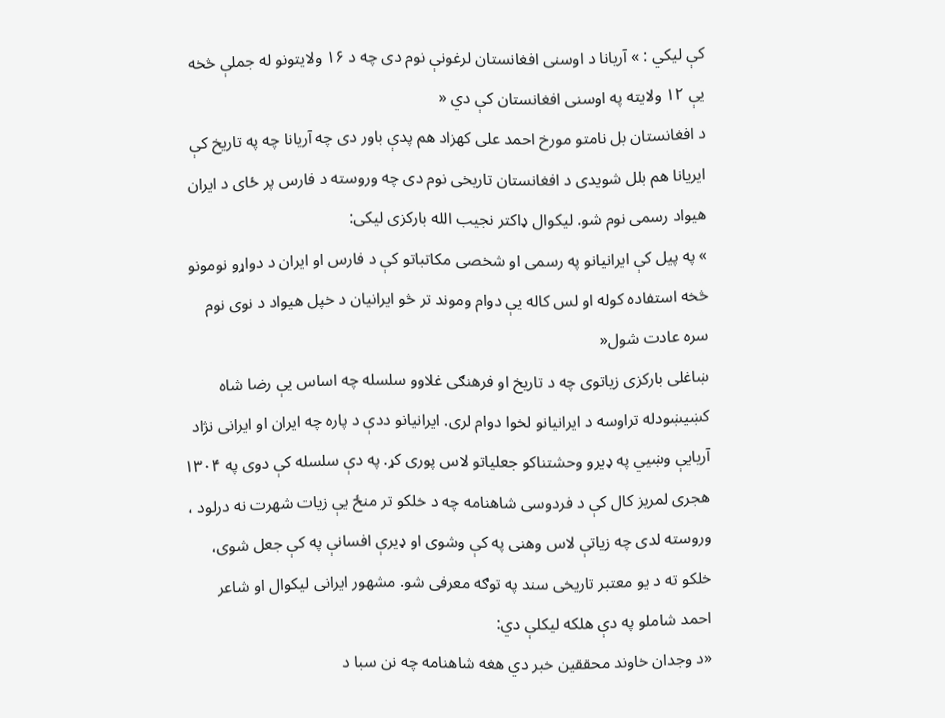کې لیکي : » آریانا د اوسنی افغانستان لرغونې نوم دی چه د ۱۶ ولایتونو له جملې څخه يې ۱۲ ولایته په اوسنی افغانستان کې دي «
د افغانستان بل نامتو مورخ احمد علی کهزاد هم پدې باور دی چه آریانا چه په تاریخ کې ایریانا هم بلل شویدی د افغانستان تاریخی نوم دی چه وروسته د فارس پر ځای د ایران هیواد رسمی نوم شو. لیکوال ډاکتر نجیب الله بارکزی لیکی:
» په پیل کې ایرانیانو په رسمی او شخصی مکاتباتو کې د فارس او ایران د دواړو نومونو څخه استفاده کوله او لس کاله یې دوام وموند تر څو ایرانیان د خپل هیواد د نوی نوم سره عادت شول«
ښاغلی بارکزی زیاتوی چه د تاریخ او فرهنګی غلاوو سلسله چه اساس یې رضا شاه کښیښودله تراوسه د ایرانیانو لخوا دوام لری. ایرانیانو ددې د پاره چه ایران او ایرانی نژاد آریایې وښیي په ډیرو وحشتناکو جعلیاتو لاس پوری کړ. په دې سلسله کې دوی په ۱۳۰۴ هجری لمریز کال کې د فردوسی شاهنامه چه د خلکو تر منځ یې زیات شهرت نه درلود ، وروسته لدی چه زیاتې لاس وهنی په کې وشوی او ډیرې افسانې په کې جعل شوی، خلکو ته د یو معتبر تاریخی سند په توګه معرفی شو. مشهور ایرانی لیکوال او شاعر احمد شاملو په دې هلکه لیکلې دي:
«د وجدان خاوند محققین خبر دي هغه شاهنامه چه نن سبا د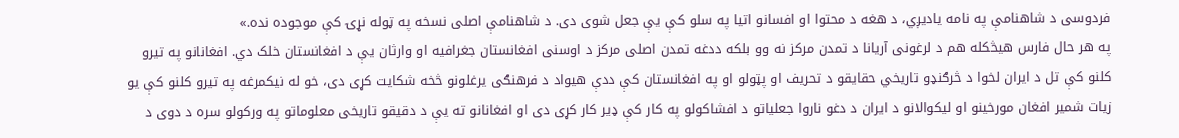فردوسی د شاهنامې په نامه یادیږي، د هغه د محتوا او افسانو اتیا په سلو کې یې جعل شوی دی. د شاهنامې اصلی نسخه په ټوله نړۍ کې موجوده نده.»
په هر حال فارس هیڅکله هم د لرغونی آریانا د تمدن مرکز نه وو بلکه ددغه تمدن اصلی مرکز د اوسنی افغانستان جغرافیه او وارثان یې د افغانستان خلک دي. افغانانو په تیرو کلنو کې تل د ایران لخوا د څرګنډو تاریخي حقایقو د تحریف او پټولو او په افغانستان کې ددې هیواد د فرهنګی یرغلونو څخه شکایت کړی دی، خو له نیکمرغه په تیرو کلنو کې یو زیات شمیر افغان مورخینو او لیکوالانو د ایران د دغو ناروا جعلیاتو د افشاکولو په کار کې ډیر کار کړی دی او افغانانو ته یې د دقیقو تاریخی معلوماتو په ورکولو سره د دوی د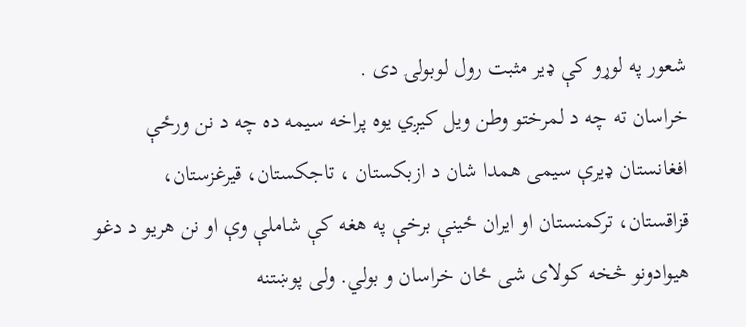شعور په لوړو کې ډیر مثبت رول لوبولۍ دی .
خراسان ته چه د لمرختو وطن ویل کیږي یوه پراخه سیمه ده چه د نن ورځې افغانستان ډیرې سیمی همدا شان د ازبکستان ، تاجکستان، قیرغزستان، قزاقستان، ترکمنستان او ایران ځینې برخې په هغه کې شاملې وې او نن هریو د دغو هیوادونو څخه کولای شی ځان خراسان و بولي. ولی پوښتنه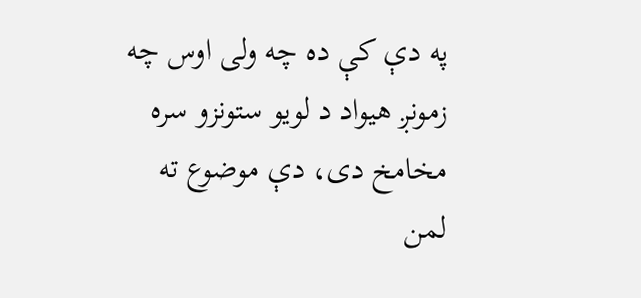په دې کې ده چه ولی اوس چه زمونږ هیواد د لویو ستونزو سره مخامخ دی، دې موضوع ته لمن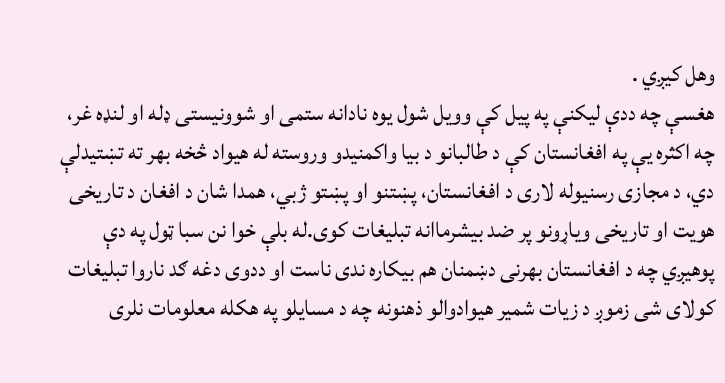وهل کیږي .
هغسې چه ددې لیکنې په پیل کې وویل شول یوه نادانه ستمی او شوونیستی ډله او لنډه غر، چه اکثره یې په افغانستان کې د طالبانو د بیا واکمنیدو وروسته له هیواد څخه بهر ته تښتیدلې دي، د مجازی رسنیوله لاری د افغانستان، پښتنو او پښتو ژبي، همدا شان د افغان د تاریخی هویت او تاریخی ویاړونو پر ضد بیشرماانه تبلیغات کوی.له بلې خوا نن سبا ټول په دې پوهیږي چه د افغانستان بهرنی دښمنان هم بیکاره ندی ناست او ددوی دغه ګد ناروا تبلیغات کولای شی زموږ د زیات شمیر هیوادوالو ذهنونه چه د مسایلو په هکله معلومات نلری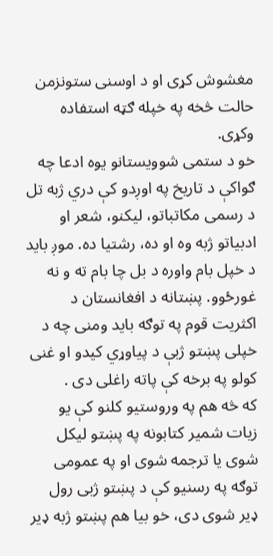مغشوش کړی او د اوسنی ستونزمن حالت څخه په خپله ګټه استفاده وکړی.
خو د ستمی شوویستانو یوه ادعا چه ګواکې د تاریخ په اوږدو کې دري ژبه تل د رسمی مکاتباتو، لیکنو، شعر او ادبیاتو ژبه وه او ده، رشتیا ده. موږ باید د خپل بام واوره د بل چا بام ته و نه غورځوو. پښتانه د افغانستان د اکثریت قوم په توګه باید ومنی چه د خپلی پښتو ژبې د پیاوړي کیدو او غنی کولو په برخه کې پاته راغلی دی .
که څه هم په وروستیو کلنو کې یو زیات شمیر کتابونه په پښتو لیکل شوی یا ترجمه شوی او په عمومی توګه په رسنیو کې د پښتو ژبی رول ډیر شوی دی، خو بیا هم پښتو ژبه ډیر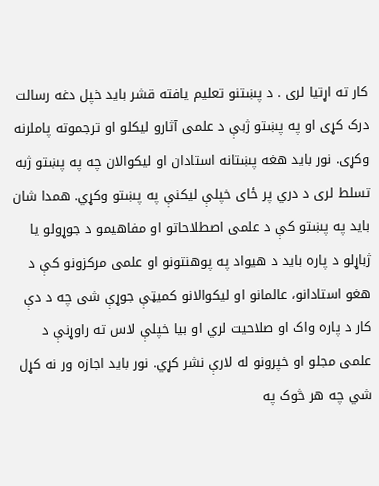کار ته اړتیا لری . د پښتنو تعلیم یافته قشر باید خپل دغه رسالت درک کړی او په پښتو ژبې د علمی آثارو لیکلو او ترجموته پاملرنه وکړی. نور باید هغه پښتانه استادان او لیکوالان چه په پښتو ژبه تسلط لری د دري پر ځای خپلې لیکنې په پښتو وکړي. همدا شان باید په پښتو کې د علمی اصطلاحاتو او مفاهیمو د جوړولو یا ژباړلو د پاره باید د هیواد په پوهنتونو او علمی مرکزونو کې د هغو استادانو، عالمانو او لیکوالانو کمیټې جوړې شی چه د دې کار د پاره واک او صلاحیت لري او بیا خپلې لاس ته راوړنې د علمی مجلو او خپرونو له لارې نشر کړي. نور باید اجازه ور نه کړل شي چه هر څوک په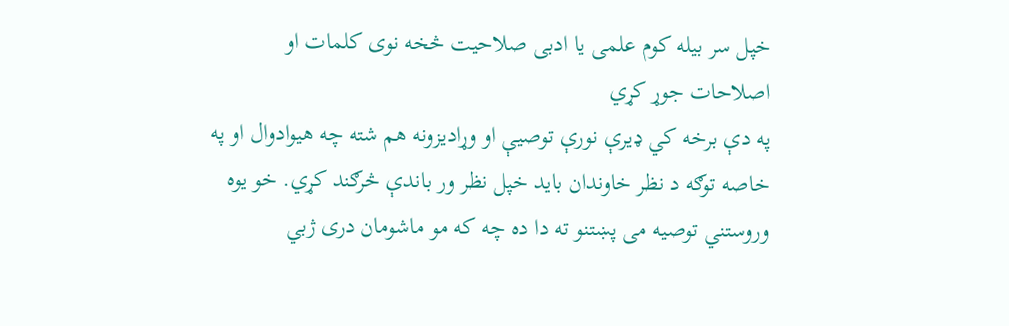خپل سر بیله کوم علمی یا ادبی صلاحیت څخه نوی کلمات او اصلاحات جوړ کړي
په دې برخه کي ډیرې نورې توصیې او وړادیزونه هم شته چه هیوادوال او په خاصه توګه د نظر خاوندان باید خپل نظر ور باندې څرګند کړي. خو یوه وروستني توصیه می پښتنو ته دا ده چه که مو ماشومان دری ژبي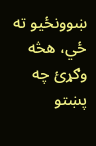ښوونځیو ته ځي، هڅه وګړئ چه پښتو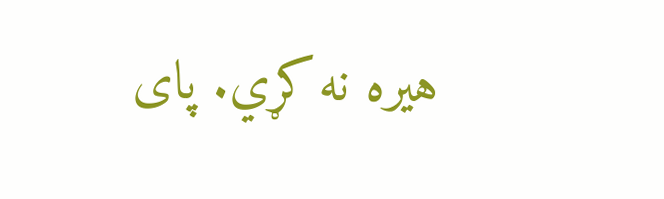هیره نه کړي. پای